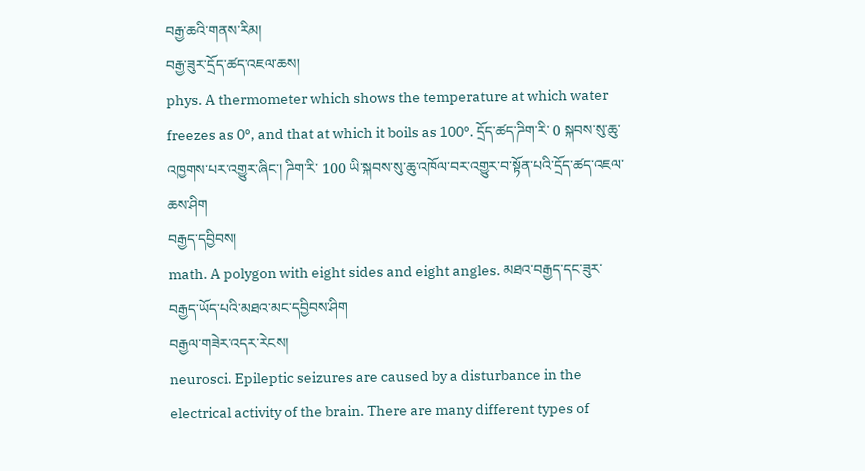བརྒྱ་ཆའི་གནས་རིམ།
བརྒྱ་ཟུར་དྲོད་ཚད་འཇལ་ཆས།
phys. A thermometer which shows the temperature at which water freezes as 0º, and that at which it boils as 100º. དྲོད་ཚད་ཌིག་རི་ 0 སྐབས་སུ་ཆུ་འཁྱགས་པར་འགྱུར་ཞིང་། ཌིག་རི་ 100 ཡི་སྐབས་སུ་ཆུ་འཁོལ་བར་འགྱུར་བ་སྟོན་པའི་དྲོད་ཚད་འཇལ་ཆས་ཤིག
བརྒྱད་དབྱིབས།
math. A polygon with eight sides and eight angles. མཐའ་བརྒྱད་དང་ཟུར་བརྒྱད་ཡོད་པའི་མཐའ་མང་དབྱིབས་ཤིག
བརྒྱལ་གཟེར་འདར་རེངས།
neurosci. Epileptic seizures are caused by a disturbance in the electrical activity of the brain. There are many different types of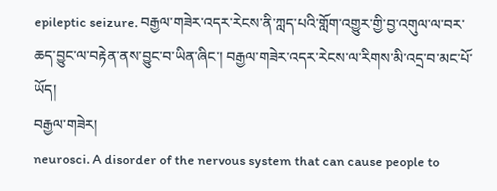epileptic seizure. བརྒྱལ་གཟེར་འདར་རེངས་ནི་ཀླད་པའི་གློག་འགྱུར་གྱི་བྱ་འགུལ་ལ་བར་ཆད་བྱུང་ལ་བརྟེན་ནས་བྱུང་བ་ཡིན་ཞིང་། བརྒྱལ་གཟེར་འདར་རེངས་ལ་རིགས་མི་འདྲ་བ་མང་པོ་ཡོད།
བརྒྱལ་གཟེར།
neurosci. A disorder of the nervous system that can cause people to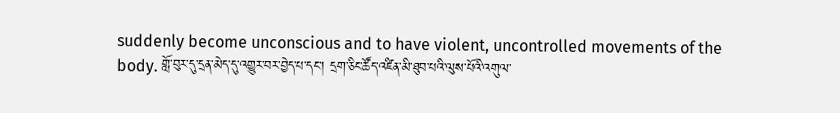suddenly become unconscious and to have violent, uncontrolled movements of the body. གློ་བུར་དུ་དྲན་མེད་དུ་འགྱུར་བར་བྱེད་པ་དང་། དྲག་ཅིང་ཚོད་འཛིན་མི་ཐུབ་པའི་ལུས་པོའི་འགུལ་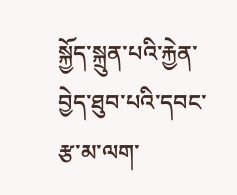སྐྱོད་སྐྲུན་པའི་རྐྱེན་བྱེད་ཐུབ་པའི་དབང་རྩ་མ་ལག་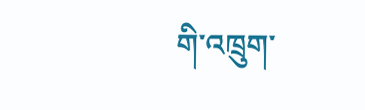གི་འཁྲུག་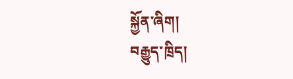སྐྱོན་ཞིག།
བརྒྱུད་ཁྲིད།